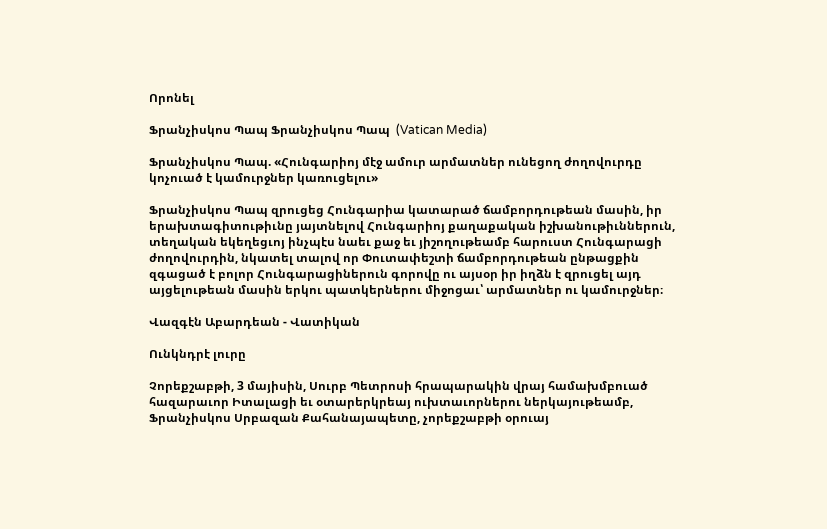Որոնել

Ֆրանչիսկոս Պապ Ֆրանչիսկոս Պապ  (Vatican Media)

Ֆրանչիսկոս Պապ. «Հունգարիոյ մէջ ամուր արմատներ ունեցող ժողովուրդը կոչուած է կամուրջներ կառուցելու»

Ֆրանչիսկոս Պապ զրուցեց Հունգարիա կատարած ճամբորդութեան մասին, իր երախտագիտութիւնը յայտնելով Հունգարիոյ քաղաքական իշխանութիւններուն, տեղական եկեղեցւոյ ինչպէս նաեւ քաջ եւ յիշողութեամբ հարուստ Հունգարացի ժողովուրդին, նկատել տալով որ Փուտափեշտի ճամբորդութեան ընթացքին զգացած է բոլոր Հունգարացիներուն գորովը ու այսօր իր իղձն է զրուցել այդ այցելութեան մասին երկու պատկերներու միջոցաւ՝ արմատներ ու կամուրջներ։

Վազգէն Աբարդեան - Վատիկան

Ունկնդրէ լուրը

Չորեքշաբթի, 3 մայիսին, Սուրբ Պետրոսի հրապարակին վրայ համախմբուած հազարաւոր Իտալացի եւ օտարերկրեայ ուխտաւորներու ներկայութեամբ, Ֆրանչիսկոս Սրբազան Քահանայապետը, չորեքշաբթի օրուայ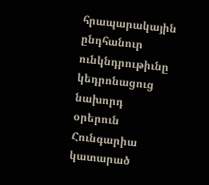հրապարակային ընդհանուր ունկնդրութիւնը կեդրոնացուց նախորդ օրերուն Հունգարիա կատարած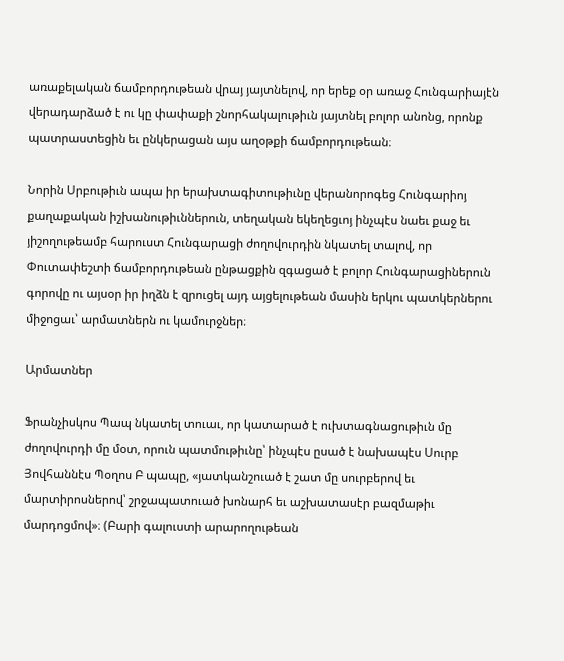առաքելական ճամբորդութեան վրայ յայտնելով, որ երեք օր առաջ Հունգարիայէն վերադարձած է ու կը փափաքի շնորհակալութիւն յայտնել բոլոր անոնց, որոնք պատրաստեցին եւ ընկերացան այս աղօթքի ճամբորդութեան։

Նորին Սրբութիւն ապա իր երախտագիտութիւնը վերանորոգեց Հունգարիոյ քաղաքական իշխանութիւններուն, տեղական եկեղեցւոյ ինչպէս նաեւ քաջ եւ յիշողութեամբ հարուստ Հունգարացի ժողովուրդին նկատել տալով, որ Փուտափեշտի ճամբորդութեան ընթացքին զգացած է բոլոր Հունգարացիներուն գորովը ու այսօր իր իղձն է զրուցել այդ այցելութեան մասին երկու պատկերներու միջոցաւ՝ արմատներն ու կամուրջներ։

Արմատներ

Ֆրանչիսկոս Պապ նկատել տուաւ, որ կատարած է ուխտագնացութիւն մը ժողովուրդի մը մօտ, որուն պատմութիւնը՝ ինչպէս ըսած է նախապէս Սուրբ Յովհաննէս Պօղոս Բ պապը, «յատկանշուած է շատ մը սուրբերով եւ մարտիրոսներով՝ շրջապատուած խոնարհ եւ աշխատասէր բազմաթիւ մարդոցմով»։ (Բարի գալուստի արարողութեան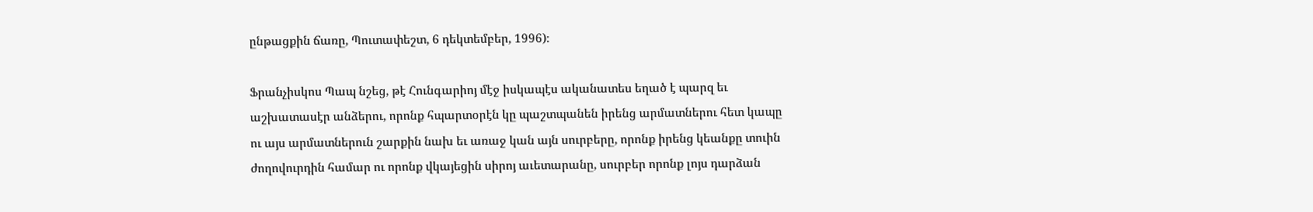ընթացքին ճառը, Պուտափեշտ, 6 դեկտեմբեր, 1996)։

Ֆրանչիսկոս Պապ նշեց, թէ Հունգարիոյ մէջ իսկապէս ականատես եղած է պարզ եւ աշխատասէր անձերու, որոնք հպարտօրէն կը պաշտպանեն իրենց արմատներու հետ կապը ու այս արմատներուն շարքին նախ եւ առաջ կան այն սուրբերը, որոնք իրենց կեանքը տուին ժողովուրդին համար ու որոնք վկայեցին սիրոյ աւետարանը, սուրբեր որոնք լոյս դարձան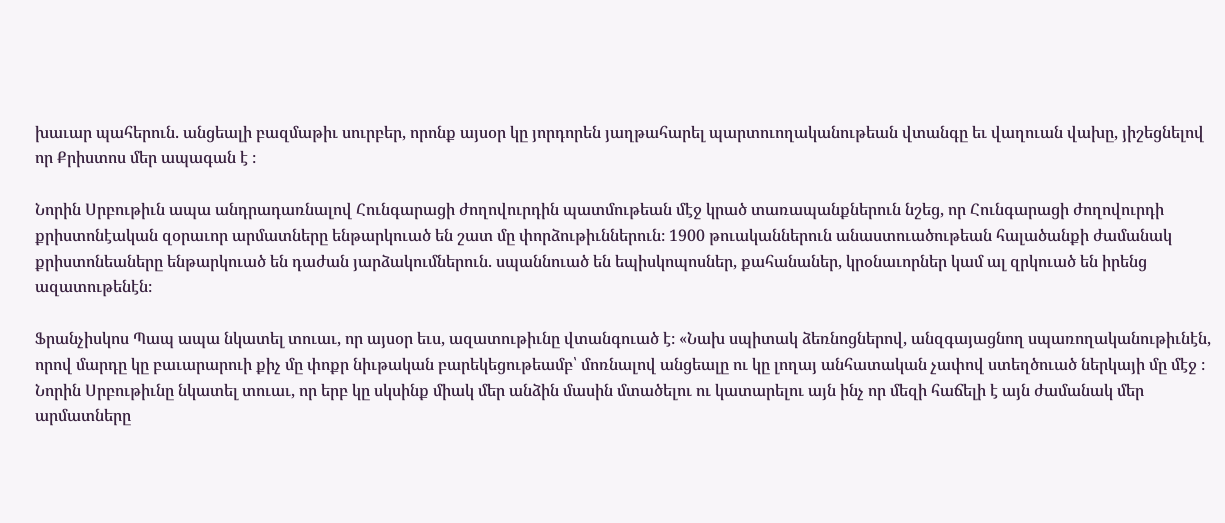խաւար պահերուն. անցեալի բազմաթիւ սուրբեր, որոնք այսօր կը յորդորեն յաղթահարել պարտուողականութեան վտանգը եւ վաղուան վախը, յիշեցնելով որ Քրիստոս մեր ապագան է ։

Նորին Սրբութիւն ապա անդրադառնալով Հունգարացի ժողովուրդին պատմութեան մէջ կրած տառապանքներուն նշեց, որ Հունգարացի ժողովուրդի քրիստոնէական զօրաւոր արմատները ենթարկուած են շատ մը փորձութիւններուն։ 1900 թուականներուն անաստուածութեան հալածանքի ժամանակ քրիստոնեաները ենթարկուած են դաժան յարձակումներուն. սպաննուած են եպիսկոպոսներ, քահանաներ, կրօնաւորներ կամ ալ զրկուած են իրենց ազատութենէն։

Ֆրանչիսկոս Պապ ապա նկատել տուաւ, որ այսօր եւս, ազատութիւնը վտանգուած է։ «Նախ սպիտակ ձեռնոցներով, անզգայացնող սպառողականութիւնէն, որով մարդը կը բաւարարուի քիչ մը փոքր նիւթական բարեկեցութեամբ՝ մոռնալով անցեալը ու կը լողայ անհատական չափով ստեղծուած ներկայի մը մէջ ։ Նորին Սրբութիւնը նկատել տուաւ, որ երբ կը սկսինք միակ մեր անձին մասին մտածելու ու կատարելու այն ինչ որ մեզի հաճելի է այն ժամանակ մեր արմատները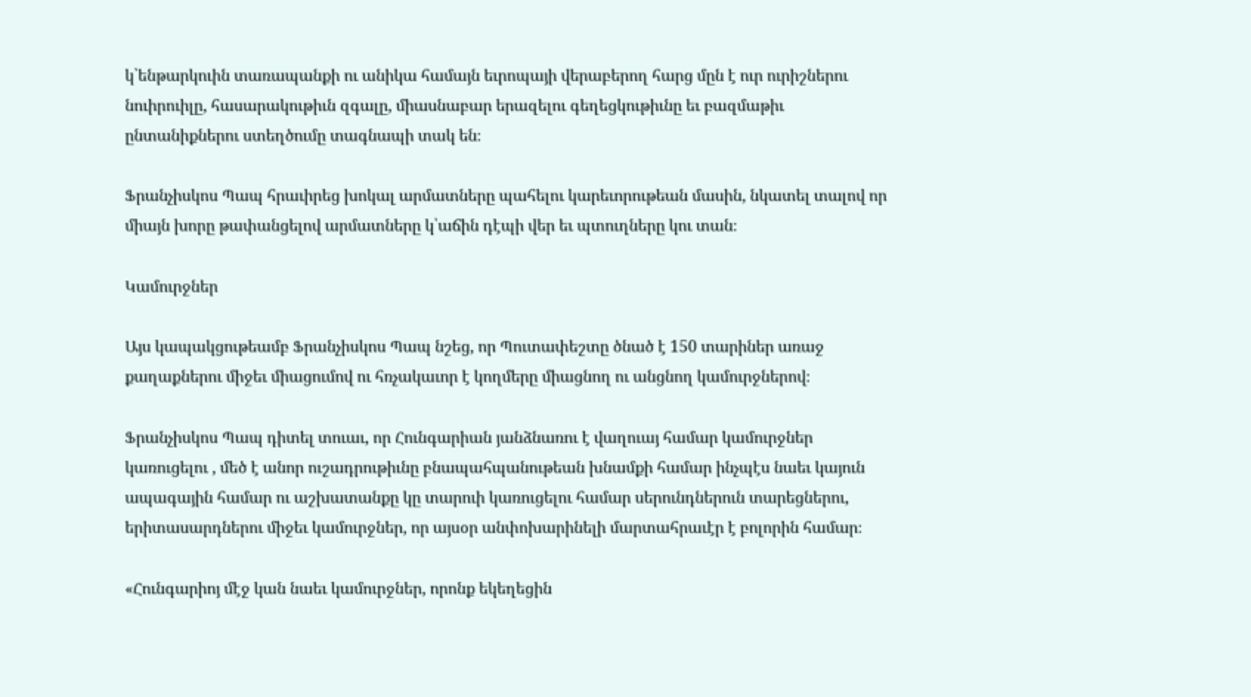կ՝ենթարկուին տառապանքի ու անիկա համայն եւրոպայի վերաբերող հարց մըն է ուր ուրիշներու նուիրուիլը, հասարակութիւն զգալը, միասնաբար երազելու գեղեցկութիւնը եւ բազմաթիւ ընտանիքներու ստեղծումը տագնապի տակ են։

Ֆրանչիսկոս Պապ հրաւիրեց խոկալ արմատները պահելու կարեւորութեան մասին, նկատել տալով որ միայն խորը թափանցելով արմատները կ՝աճին դէպի վեր եւ պտուղները կու տան։

Կամուրջներ

Այս կապակցութեամբ Ֆրանչիսկոս Պապ նշեց, որ Պուտափեշտը ծնած է 150 տարիներ առաջ քաղաքներու միջեւ միացումով ու հռչակաւոր է կողմերը միացնող ու անցնող կամուրջներով։

Ֆրանչիսկոս Պապ դիտել տուաւ, որ Հունգարիան յանձնառու է վաղուայ համար կամուրջներ կառուցելու , մեծ է անոր ուշադրութիւնը բնապահպանութեան խնամքի համար ինչպէս նաեւ կայուն ապագային համար ու աշխատանքը կը տարուի կառուցելու համար սերունդներուն տարեցներու, երիտասարդներու միջեւ կամուրջներ, որ այսօր անփոխարինելի մարտահրաւէր է բոլորին համար։

«Հունգարիոյ մէջ կան նաեւ կամուրջներ, որոնք եկեղեցին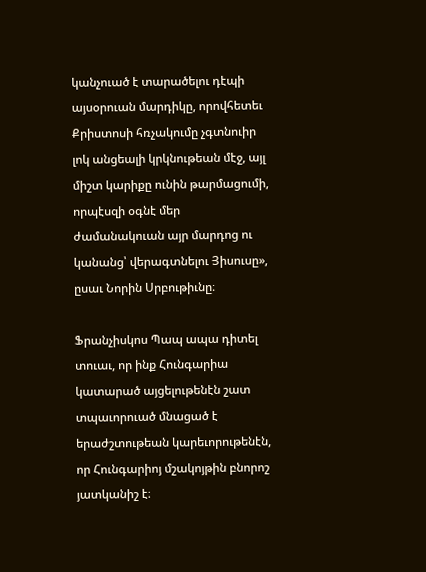կանչուած է տարածելու դէպի այսօրուան մարդիկը, որովհետեւ Քրիստոսի հռչակումը չգտնուիր լոկ անցեալի կրկնութեան մէջ, այլ միշտ կարիքը ունին թարմացումի, որպէսզի օգնէ մեր ժամանակուան այր մարդոց ու կանանց՝ վերագտնելու Յիսուսը», ըսաւ Նորին Սրբութիւնը։

Ֆրանչիսկոս Պապ ապա դիտել տուաւ, որ ինք Հունգարիա կատարած այցելութենէն շատ տպաւորուած մնացած է երաժշտութեան կարեւորութենէն, որ Հունգարիոյ մշակոյթին բնորոշ յատկանիշ է։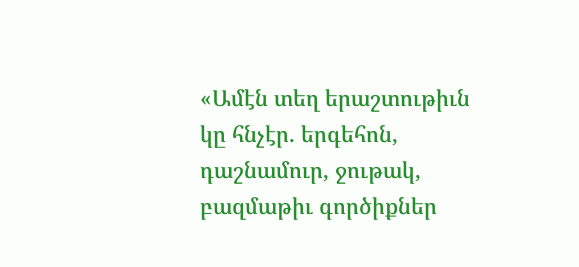«Ամէն տեղ երաշտութիւն կը հնչէր. երգեհոն, դաշնամուր, ջութակ, բազմաթիւ գործիքներ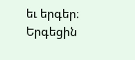եւ երգեր։ Երգեցին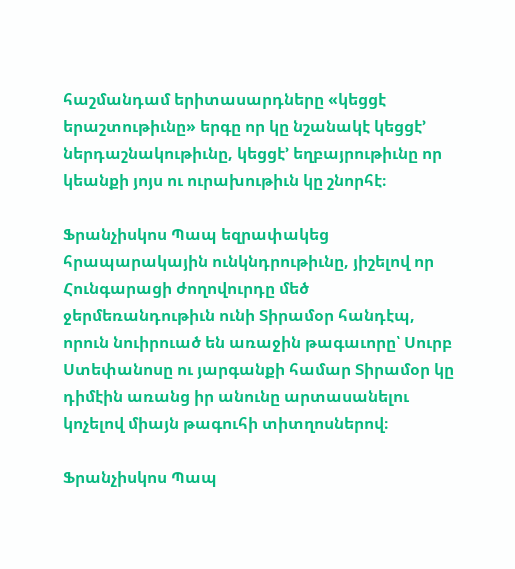հաշմանդամ երիտասարդները «կեցցէ երաշտութիւնը» երգը որ կը նշանակէ կեցցէ՚ ներդաշնակութիւնը, կեցցէ՚ եղբայրութիւնը որ կեանքի յոյս ու ուրախութիւն կը շնորհէ։

Ֆրանչիսկոս Պապ եզրափակեց հրապարակային ունկնդրութիւնը, յիշելով որ Հունգարացի ժողովուրդը մեծ ջերմեռանդութիւն ունի Տիրամօր հանդէպ, որուն նուիրուած են առաջին թագաւորը՝ Սուրբ Ստեփանոսը ու յարգանքի համար Տիրամօր կը դիմէին առանց իր անունը արտասանելու կոչելով միայն թագուհի տիտղոսներով։

Ֆրանչիսկոս Պապ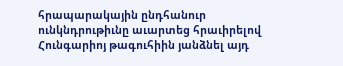հրապարակային ընդհանուր ունկնդրութիւնը աւարտեց հրաւիրելով Հունգարիոյ թագուհիին յանձնել այդ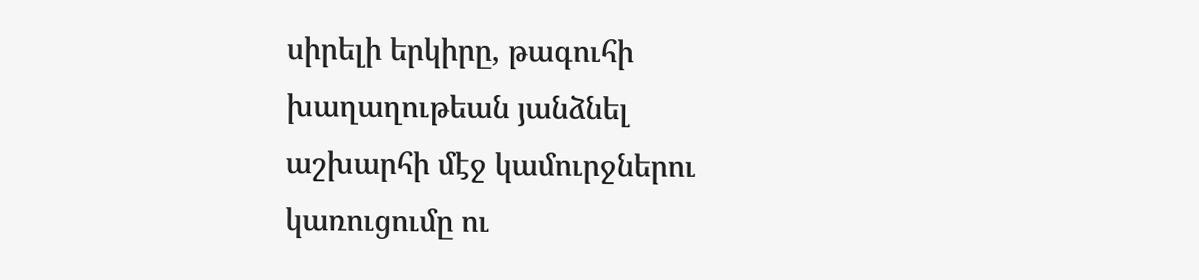սիրելի երկիրը, թագուհի խաղաղութեան յանձնել աշխարհի մէջ կամուրջներու կառուցումը ու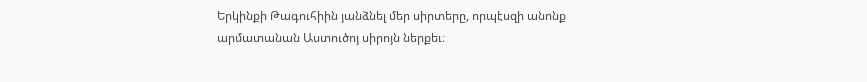Երկինքի Թագուհիին յանձնել մեր սիրտերը, որպէսզի անոնք արմատանան Աստուծոյ սիրոյն ներքեւ։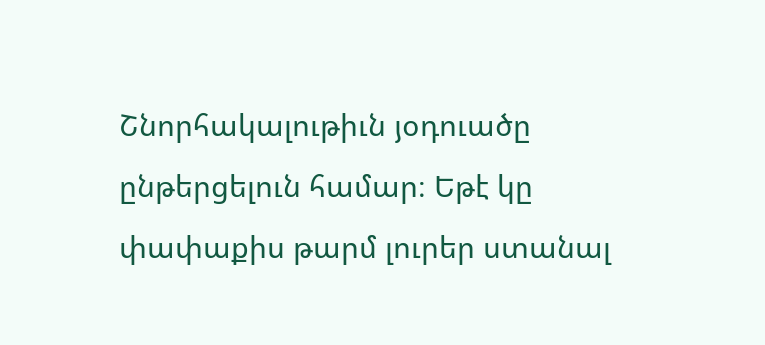Շնորհակալութիւն յօդուածը ընթերցելուն համար։ Եթէ կը փափաքիս թարմ լուրեր ստանալ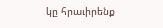կը հրաւիրենք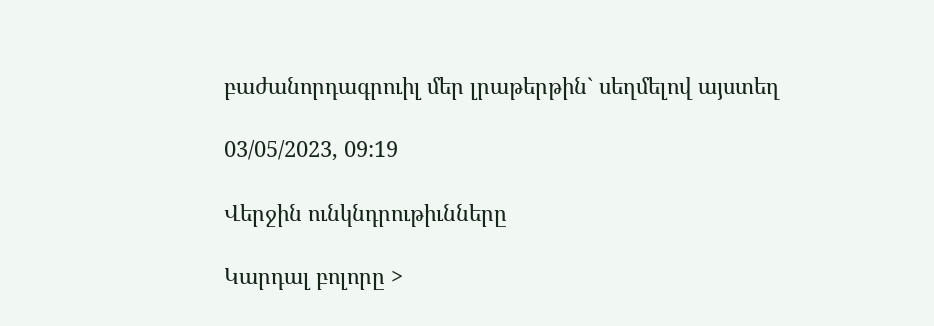բաժանորդագրուիլ մեր լրաթերթին` սեղմելով այստեղ

03/05/2023, 09:19

Վերջին ունկնդրութիւնները

Կարդալ բոլորը >